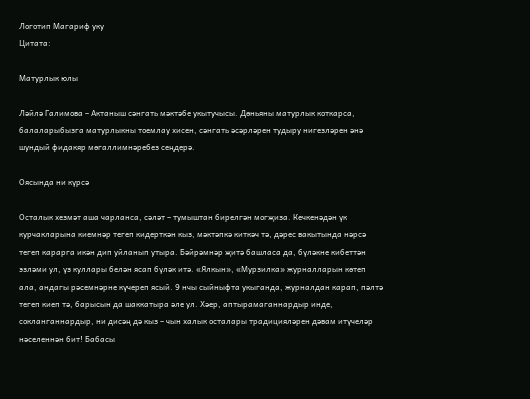Логотип Магариф уку
Цитата:

Матурлык юлы

Ләйлә Галимова – Актаныш сәнгать мәктәбе укытучысы. Дөньяны матурлык коткарса, балаларыбызга матурлыкны тоемлау хисен, сәнгать әсәрләрен тудыру нигезләрен әнә шундый фидакяр мөгаллимнәребез сеңдерә.

Оясында ни күрсә

Осталык хезмәт аша чарланса, сәләт – тумыштан бирелгән могҗиза. Кечкенәдән үк курчакларына киемнәр тегеп кидерткән кыз, мәктәпкә киткәч тә, дәрес вакытында нәрсә тегеп карарга икән дип уйланып утыра. Бәйрәмнәр җитә башласа да, бүләкне кибеттән эзләми ул, үз куллары белән ясап бүләк итә. «Ялкын», «Мурзилка» журналларын көтеп ала, андагы рәсемнәрне күчереп ясый. 9 нчы сыйныфта укыганда, журналдан карап, пәлтә тегеп киеп тә, барысын да шаккатыра әле ул. Хәер, аптырамаганнардыр инде, сокланганнардыр, ни дисәң дә кыз – чын халык осталары традицияләрен дәвам итүчеләр нәселеннән бит! Бабасы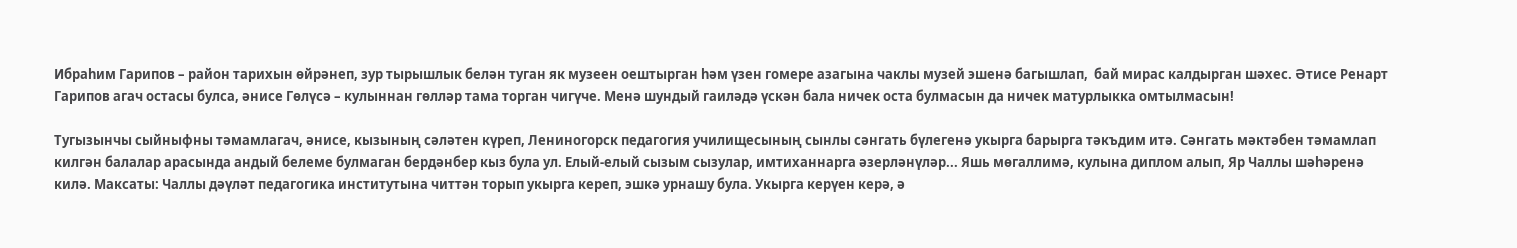Ибраһим Гарипов – район тарихын өйрәнеп, зур тырышлык белән туган як музеен оештырган һәм үзен гомере азагына чаклы музей эшенә багышлап,  бай мирас калдырган шәхес. Әтисе Ренарт Гарипов агач остасы булса, әнисе Гөлүсә – кулыннан гөлләр тама торган чигүче. Менә шундый гаиләдә үскән бала ничек оста булмасын да ничек матурлыкка омтылмасын!

Тугызынчы сыйныфны тәмамлагач, әнисе, кызының сәләтен күреп, Лениногорск педагогия училищесының сынлы сәнгать бүлегенә укырга барырга тәкъдим итә. Сәнгать мәктәбен тәмамлап килгән балалар арасында андый белеме булмаган бердәнбер кыз була ул. Елый-елый сызым сызулар, имтиханнарга әзерләнүләр... Яшь мөгаллимә, кулына диплом алып, Яр Чаллы шәһәренә  килә. Максаты: Чаллы дәүләт педагогика институтына читтән торып укырга кереп, эшкә урнашу була. Укырга керүен керә, ә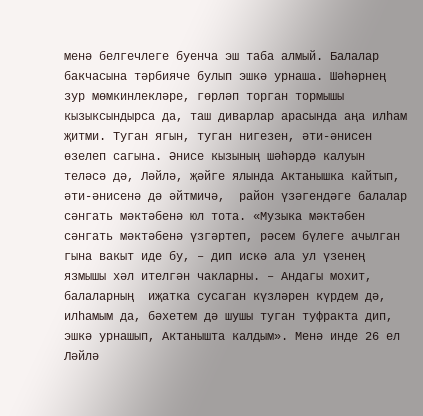менә белгечлеге буенча эш таба алмый. Балалар бакчасына тәрбияче булып эшкә урнаша. Шәһәрнең зур мөмкинлекләре, гөрләп торган тормышы кызыксындырса да, таш диварлар арасында аңа илһам җитми. Туган ягын, туган нигезен, әти-әнисен өзелеп сагына. Әнисе кызының шәһәрдә калуын теләсә дә, Ләйлә, җәйге ялында Актанышка кайтып, әти-әнисенә дә әйтмичә,  район үзәгендәге балалар сәнгать мәктәбенә юл тота. «Музыка мәктәбен сәнгать мәктәбенә үзгәртеп, рәсем бүлеге ачылган гына вакыт иде бу, – дип искә ала ул үзенең язмышы хәл ителгән чакларны. – Андагы мохит,  балаларның  иҗатка сусаган күзләрен күрдем дә, илһамым да, бәхетем дә шушы туган туфракта дип, эшкә урнашып, Актанышта калдым». Менә инде 26 ел Ләйлә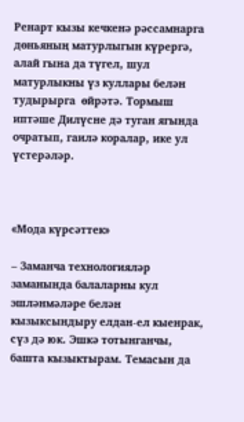Ренарт кызы кечкенә рәссамнарга дөньяның матурлыгын күрергә, алай гына да түгел, шул матурлыкны үз куллары белән тудырырга  өйрәтә. Тормыш иптәше Дилүсне дә туган ягында очратып, гаилә коралар, ике ул үстерәләр.



«Мода күрсәттек»

– Заманча технологияләр заманында балаларны кул эшләнмәләре белән кызыксындыру елдан-ел кыенрак, сүз дә юк. Эшкә тотынганчы, башта кызыктырам. Темасын да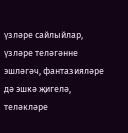үзләре сайлыйлар, үзләре теләгәнне эшләгәч, фантазияләре дә эшкә җигелә, теләкләре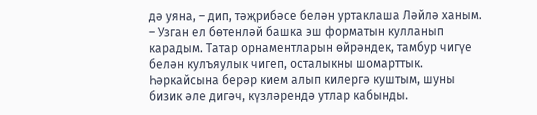дә уяна, – дип, тәҗрибәсе белән уртаклаша Ләйлә ханым. – Узган ел бөтенләй башка эш форматын кулланып карадым. Татар орнаментларын өйрәндек, тамбур чигүе белән кулъяулык чигеп, осталыкны шомарттык. Һәркайсына берәр кием алып килергә куштым, шуны бизик әле дигәч, күзләрендә утлар кабынды.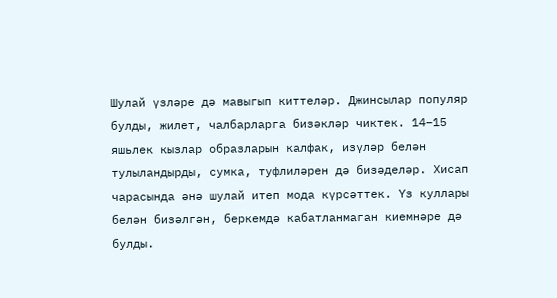Шулай үзләре дә мавыгып киттеләр. Джинсылар популяр булды, жилет, чалбарларга бизәкләр чиктек. 14–15 яшьлек кызлар образларын калфак, изүләр белән тулыландырды, сумка, туфлиләрен дә бизәделәр. Хисап чарасында әнә шулай итеп мода күрсәттек. Үз куллары белән бизәлгән, беркемдә кабатланмаган киемнәре дә булды.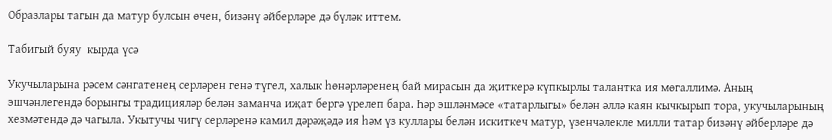Образлары тагын да матур булсын өчен, бизәнү әйберләре дә бүләк иттем.

Табигый буяу  кырда үсә

Укучыларына рәсем сәнгатенең серләрен генә түгел, халык һөнәрләренең бай мирасын да җиткерә күпкырлы талантка ия мөгаллимә. Аның эшчәнлегендә борынгы традицияләр белән заманча иҗат бергә үрелеп бара. Һәр эшләнмәсе «татарлыгы» белән әллә каян кычкырып тора, укучыларының хезмәтендә дә чагыла. Укытучы чигү серләренә камил дәрәҗәдә ия һәм үз куллары белән искиткеч матур, үзенчәлекле милли татар бизәнү әйберләре дә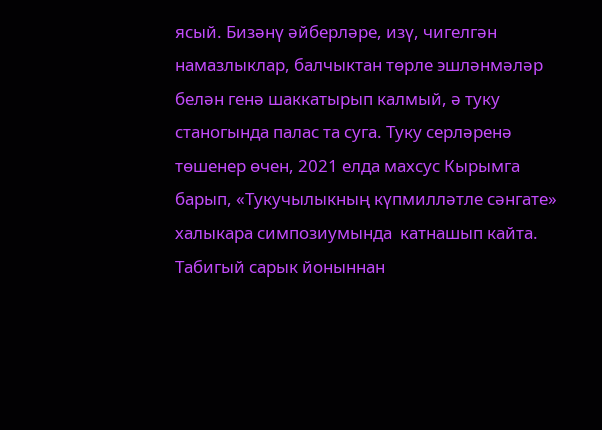ясый. Бизәнү әйберләре, изү, чигелгән намазлыклар, балчыктан төрле эшләнмәләр белән генә шаккатырып калмый, ә туку станогында палас та суга. Туку серләренә төшенер өчен, 2021 елда махсус Кырымга барып, «Тукучылыкның күпмилләтле сәнгате» халыкара симпозиумында  катнашып кайта. Табигый сарык йоныннан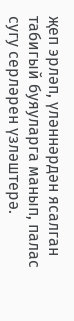җеп эрләп, үләннәрдән ясалган табигый буяуларга манып, палас сугу серләрен үзләштерә.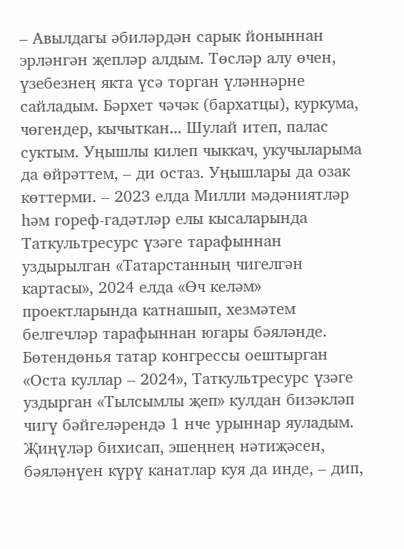– Авылдагы әбиләрдән сарык йоныннан эрләнгән җепләр алдым. Төсләр алу өчен, үзебезнең якта үсә торган үләннәрне сайладым. Бәрхет чәчәк (бархатцы), куркума, чөгендер, кычыткан... Шулай итеп, палас суктым. Уңышлы килеп чыккач, укучыларыма да өйрәттем, – ди остаз. Уңышлары да озак көттерми. – 2023 елда Милли мәдәниятләр һәм гореф-гадәтләр елы кысаларында Таткультресурс үзәге тарафыннан уздырылган «Татарстанның чигелгән картасы», 2024 елда «Өч келәм» проектларында катнашып, хезмәтем белгечләр тарафыннан югары бәяләнде. Бөтендөнья татар конгрессы оештырган «Оста куллар – 2024», Таткультресурс үзәге уздырган «Тылсымлы җеп» кулдан бизәкләп чигү бәйгеләрендә 1 нче урыннар яуладым. Җиңүләр бихисап, эшеңнең нәтиҗәсен, бәяләнүен күрү канатлар куя да инде, – дип,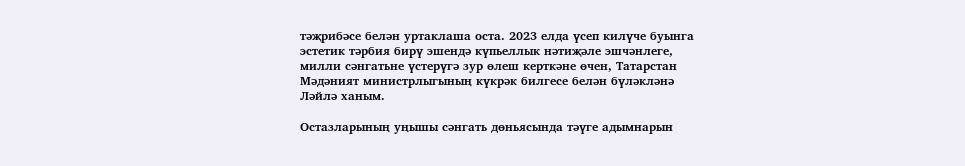тәҗрибәсе белән уртаклаша оста. 2023 елда үсеп килүче буынга эстетик тәрбия бирү эшендә күпьеллык нәтиҗәле эшчәнлеге, милли сәнгатьне үстерүгә зур өлеш керткәне өчен, Татарстан  Мәдәният министрлыгының күкрәк билгесе белән бүләкләнә Ләйлә ханым.

Остазларының уңышы сәнгать дөньясында тәүге адымнарын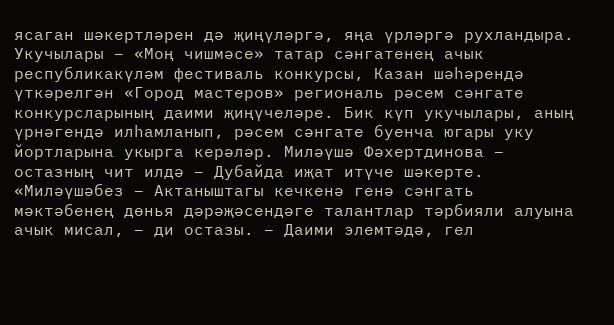ясаган шәкертләрен дә җиңүләргә, яңа үрләргә рухландыра. Укучылары – «Моң чишмәсе» татар сәнгатенең ачык республикакүләм фестиваль конкурсы, Казан шәһәрендә үткәрелгән «Город мастеров» региональ рәсем сәнгате конкурсларының даими җиңүчеләре. Бик күп укучылары, аның үрнәгендә илһамланып, рәсем сәнгате буенча югары уку йортларына укырга керәләр. Миләүшә Фәхертдинова – остазның чит илдә – Дубайда иҗат итүче шәкерте. «Миләүшәбез – Актаныштагы кечкенә генә сәнгать мәктәбенең дөнья дәрәҗәсендәге талантлар тәрбияли алуына ачык мисал, – ди остазы. – Даими элемтәдә, гел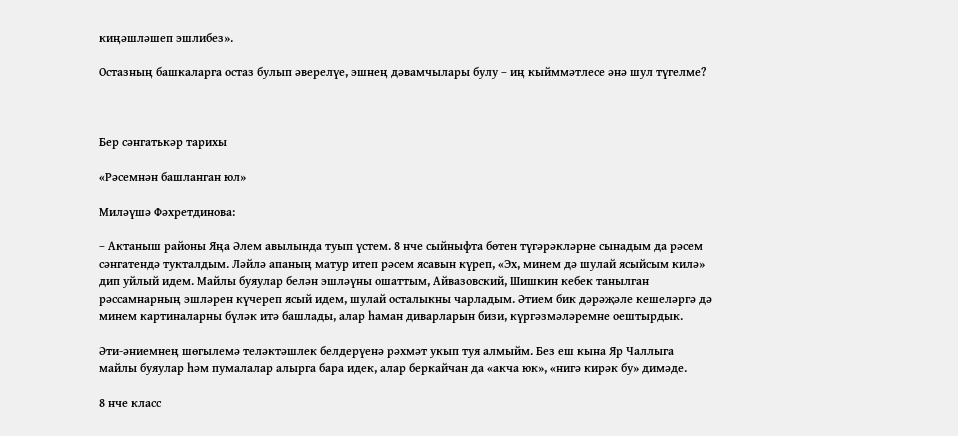киңәшләшеп эшлибез».

Остазның башкаларга остаз булып әверелүе, эшнең дәвамчылары булу – иң кыйммәтлесе әнә шул түгелме?



Бер сәнгатькәр тарихы

«Рәсемнән башланган юл»

Миләүшә Фәхретдинова:

– Актаныш районы Яңа Әлем авылында туып үстем. 8 нче сыйныфта бөтен түгәрәкләрне сынадым да рәсем сәнгатендә тукталдым. Ләйлә апаның матур итеп рәсем ясавын күреп, «Эх, минем дә шулай ясыйсым килә» дип уйлый идем. Майлы буяулар белән эшләүны ошаттым, Айвазовский, Шишкин кебек танылган рәссамнарның эшләрен күчереп ясый идем, шулай осталыкны чарладым. Әтием бик дәрәҗәле кешеләргә дә минем картиналарны бүләк итә башлады, алар һаман диварларын бизи, күргәзмәләремне оештырдык.

Әти-әниемнең шөгылемә теләктәшлек белдерүенә рәхмәт укып туя алмыйм. Без еш кына Яр Чаллыга майлы буяулар һәм пумалалар алырга бара идек, алар беркайчан да «акча юк», «нигә кирәк бу» димәде.

8 нче класс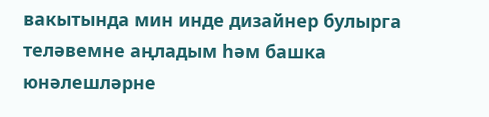вакытында мин инде дизайнер булырга теләвемне аңладым һәм башка юнәлешләрне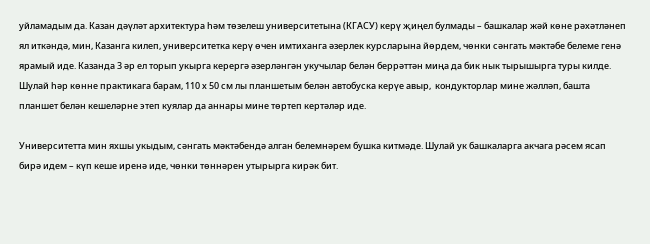уйламадым да. Казан дәүләт архитектура һәм төзелеш университетына (КГАСУ) керү җиңел булмады – башкалар жәй көне рәхәтләнеп ял иткәндә, мин, Казанга килеп, университетка керү өчен имтиханга әзерлек курсларына йөрдем, чөнки сәнгать мәктәбе белеме генә ярамый иде. Казанда 3 әр ел торып укырга керергә әзерләнгән укучылар белән беррәттән миңа да бик нык тырышырга туры килде. Шулай һәр көнне практикага барам, 110 х 50 см лы планшетым белән автобуска керүе авыр,  кондукторлар мине жәлләп, башта планшет белән кешеләрне этеп куялар да аннары мине төртеп кертәләр иде.

Университетта мин яхшы укыдым, сәнгать мәктәбендә алган белемнәрем бушка китмәде. Шулай ук башкаларга акчага рәсем ясап бирә идем – күп кеше иренә иде, чөнки төннәрен утырырга кирәк бит.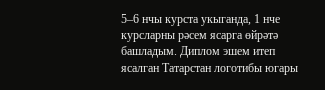5–6 нчы курста укыганда, 1 нче курсларны рәсем ясарга өйрәтә башладым. Диплом эшем итеп ясалган Татарстан логотибы югары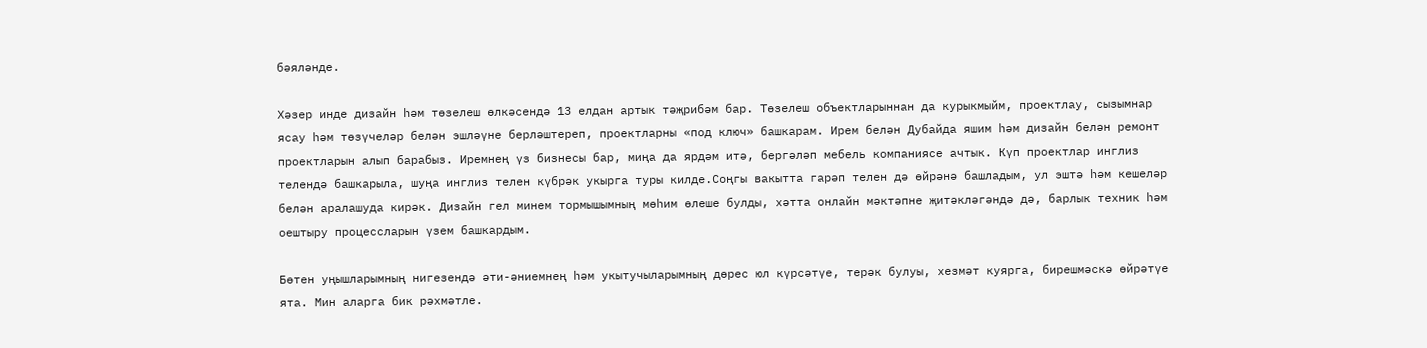бәяләнде.

Хәзер инде дизайн һәм төзелеш өлкәсендә 13 елдан артык тәҗрибәм бар. Төзелеш объектларыннан да курыкмыйм, проектлау, сызымнар ясау һәм төзүчеләр белән эшләүне берләштереп, проектларны «под ключ» башкарам. Ирем белән Дубайда яшим һәм дизайн белән ремонт проектларын алып барабыз. Иремнең үз бизнесы бар, миңа да ярдәм итә, бергәләп мебель компаниясе ачтык. Күп проектлар инглиз телендә башкарыла, шуңа инглиз телен күбрәк укырга туры килде.Соңгы вакытта гарәп телен дә өйрәнә башладым, ул эштә һәм кешеләр белән аралашуда кирәк. Дизайн гел минем тормышымның мөһим өлеше булды, хәтта онлайн мәктәпне җитәкләгәндә дә, барлык техник һәм оештыру процессларын үзем башкардым.

Бөтен уңышларымның нигезендә әти-әниемнең һәм укытучыларымның дөрес юл күрсәтүе, терәк булуы, хезмәт куярга, бирешмәскә өйрәтүе ята. Мин аларга бик рәхмәтле.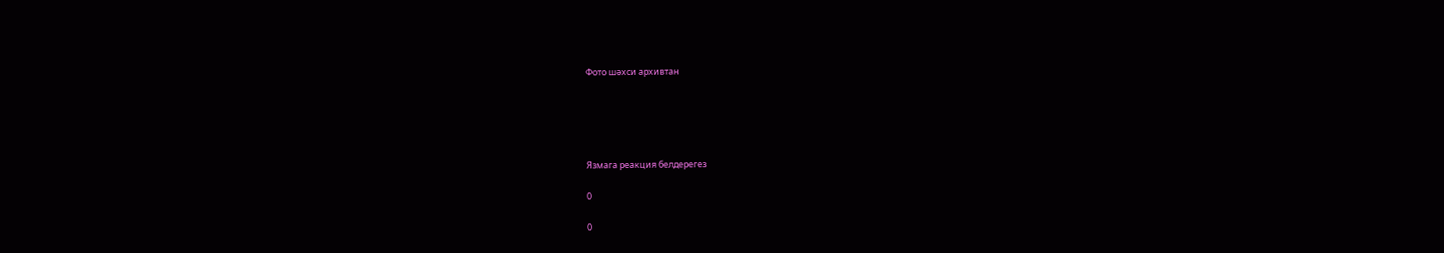Фото шәхси архивтан





Язмага реакция белдерегез

0

0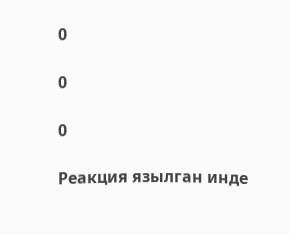0

0

0

Реакция язылган инде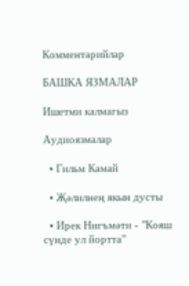Комментарийлар

БАШКА ЯЗМАЛАР

Ишетми калмагыз

Аудиоязмалар

  • Гильм Камай

  • Җәлилнең якын дусты

  • Ирек Нигъмәти - "Кояш сүнде ул йортта"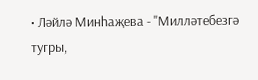• Ләйлә Минһаҗева - "Милләтебезгә тугры,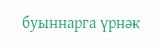буыннарга үрнәк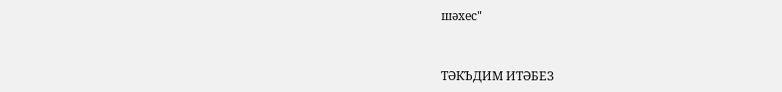шәхес"


ТӘКЪДИМ ИТӘБЕЗ